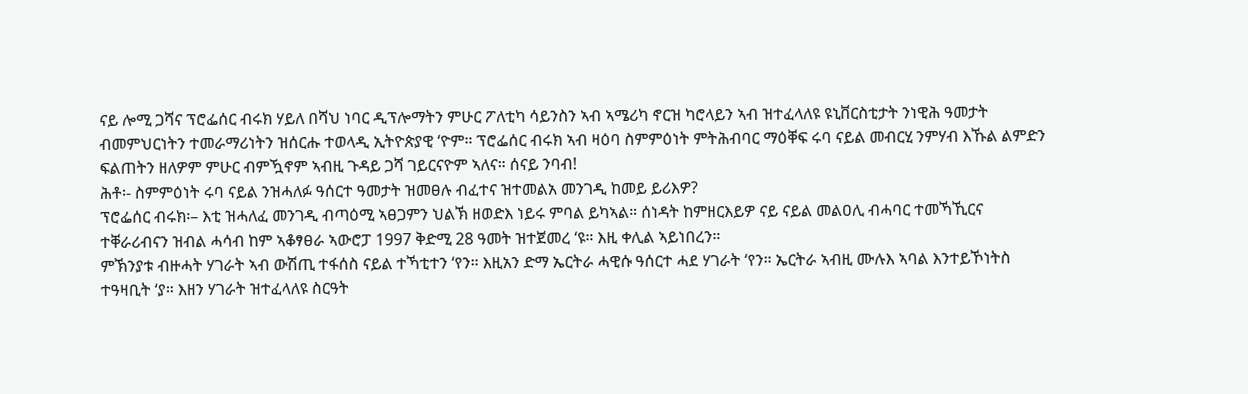ናይ ሎሚ ጋሻና ፕሮፌሰር ብሩክ ሃይለ በሻህ ነባር ዲፕሎማትን ምሁር ፖለቲካ ሳይንስን ኣብ ኣሜሪካ ኖርዝ ካሮላይን ኣብ ዝተፈላለዩ ዩኒቨርስቲታት ንነዊሕ ዓመታት ብመምህርነትን ተመራማሪነትን ዝሰርሑ ተወላዲ ኢትዮጵያዊ ‘ዮም። ፕሮፌሰር ብሩክ ኣብ ዛዕባ ስምምዕነት ምትሕብባር ማዕቐፍ ሩባ ናይል መብርሂ ንምሃብ እኹል ልምድን ፍልጠትን ዘለዎም ምሁር ብምዃኖም ኣብዚ ጉዳይ ጋሻ ገይርናዮም ኣለና። ሰናይ ንባብ!
ሕቶ፡- ስምምዕነት ሩባ ናይል ንዝሓለፉ ዓሰርተ ዓመታት ዝመፀሉ ብፈተና ዝተመልአ መንገዲ ከመይ ይሪእዎ?
ፕሮፌሰር ብሩክ፡– እቲ ዝሓለፈ መንገዲ ብጣዕሚ ኣፀጋምን ህልኽ ዘወድእ ነይሩ ምባል ይካኣል። ሰነዳት ከምዘርእይዎ ናይ ናይል መልዐሊ ብሓባር ተመኻኺርና ተቐራሪብናን ዝብል ሓሳብ ከም ኣቆፃፀራ ኣውሮፓ 1997 ቅድሚ 28 ዓመት ዝተጀመረ ‘ዩ። እዚ ቀሊል ኣይነበረን።
ምኽንያቱ ብዙሓት ሃገራት ኣብ ውሽጢ ተፋሰስ ናይል ተኻቲተን ‘የን። እዚአን ድማ ኤርትራ ሓዊሱ ዓሰርተ ሓደ ሃገራት ‘የን። ኤርትራ ኣብዚ ሙሉእ ኣባል እንተይኾነትስ ተዓዛቢት ‘ያ። እዘን ሃገራት ዝተፈላለዩ ስርዓት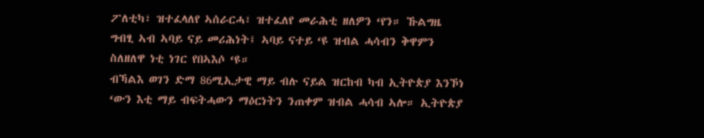ፖለቲካ፣ ዝተፈላለየ ኣሰራርሓ፣ ዝተፈለየ መራሕቲ ዘለዎን ‘የን። ኹልግዜ ግብፂ ኣብ ኣባይ ናይ መሪሕነት፤ ኣባይ ናተይ ‘ዩ ዝብል ሓሳብን ቅዋምን ስለዘለዋ ነቲ ነገር የበኣእሶ ‘ዩ።
ብኻልእ ወገን ድማ 86ሚኢታዊ ማይ ብሉ ናይል ዝርከብ ካብ ኢትዮጵያ እንኾነ ‘ውን እቲ ማይ ብፍትሓውን ማዕርነትን ንጠቀም ዝብል ሓሳብ ኣሎ። ኢትዮጵያ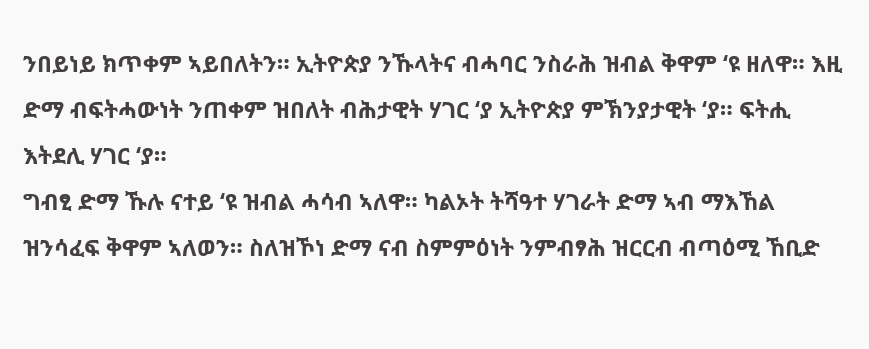ንበይነይ ክጥቀም ኣይበለትን። ኢትዮጵያ ንኹላትና ብሓባር ንስራሕ ዝብል ቅዋም ‘ዩ ዘለዋ። እዚ ድማ ብፍትሓውነት ንጠቀም ዝበለት ብሕታዊት ሃገር ‘ያ ኢትዮጵያ ምኽንያታዊት ‘ያ። ፍትሒ እትደሊ ሃገር ‘ያ።
ግብፂ ድማ ኹሉ ናተይ ‘ዩ ዝብል ሓሳብ ኣለዋ። ካልኦት ትሻዓተ ሃገራት ድማ ኣብ ማእኸል ዝንሳፈፍ ቅዋም ኣለወን። ስለዝኾነ ድማ ናብ ስምምዕነት ንምብፃሕ ዝርርብ ብጣዕሚ ኸቢድ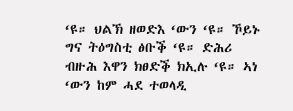‘ዩ። ህልኽ ዘወድእ ‘ውን ‘ዩ። ኾይኑ ግና ትዕግስቲ ፅቡቕ ‘ዩ። ድሕሪ ብዙሕ እዋን ክፀድቕ ክኢሉ ‘ዩ። ኣነ ‘ውን ከም ሓደ ተወላዲ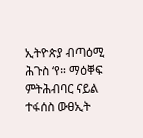ኢትዮጵያ ብጣዕሚ ሕጉስ ‘የ። ማዕቐፍ ምትሕብባር ናይል ተፋሰስ ውፀኢት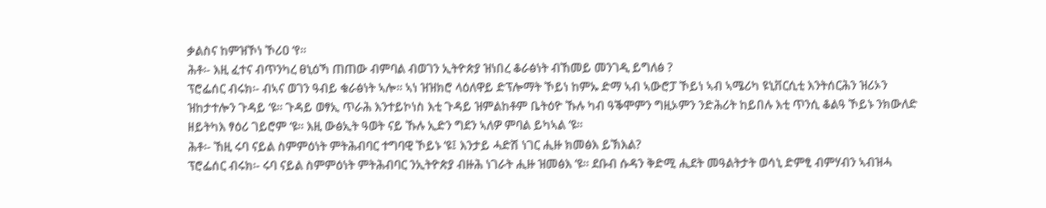ቃልስና ከምዝኾነ ኾሪዐ ‘የ።
ሕቶ፡- እዚ ፈተና ብጥንካረ ፀኒዕኻ ጠጠው ብምባል ብወገን ኢትዮጵያ ዝነበረ ቆራፅነት ብኸመይ መንገዲ ይግለፅ ?
ፕሮፌሰር ብሩክ፡- ብኣና ወገን ዓብይ ቁራፅነት ኣሎ። ኣነ ዝዝክሮ ላዕለዋይ ድፕሎማት ኾይነ ከምኡ ድማ ኣብ ኣውሮፓ ኾይነ ኣብ ኣሜሪካ ዩኒቨርሲቲ እንትሰርሕን ዝሪኦን ዝከታተሎን ጉዳይ ‘ዩ። ጉዳይ ወፃኢ ጥራሕ እንተይኮነስ እቲ ጉዳይ ዝምልከቶም ቤትዕዮ ኹሉ ካብ ዓቕሞምን ግዚኦምን ንድሕሪት ከይበሉ እቲ ጥንሲ ቆልዓ ኾይኑ ንክውለድ ዘይትካእ ፃዕሪ ገይሮም ‘ዩ። እዚ ውፅኢት ዓወት ናይ ኹሉ ኢድን ግደን ኣለዎ ምባል ይካኣል ‘ዩ።
ሕቶ፡- ኸዚ ሩባ ናይል ስምምዕነት ምትሕብባር ተግባዊ ኾይኑ ‘ዩ፤ እንታይ ሓድሽ ነገር ሒዙ ክመፅእ ይኽእል?
ፕሮፌሰር ብሩክ፡- ሩባ ናይል ስምምዕነት ምትሕብባር ንኢትዮጵያ ብዙሕ ነገራት ሒዙ ዝመፅእ ‘ዩ። ደቡብ ሱዳን ቅድሚ ሒደት መዓልትታት ወሳኒ ድምፂ ብምሃብን ኣብዝሓ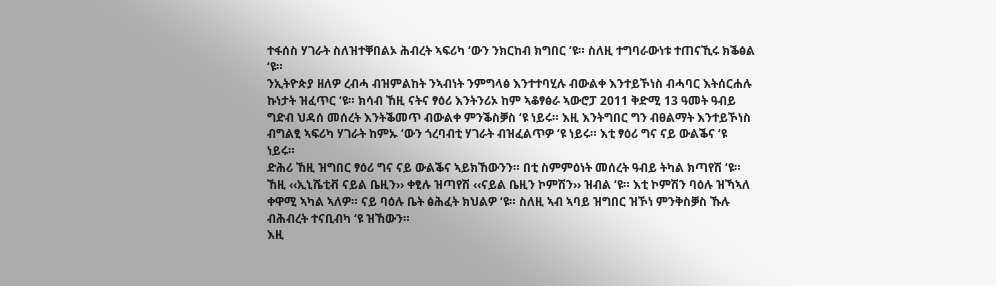ተፋሰስ ሃገራት ስለዝተቐበልኦ ሕብረት ኣፍሪካ ‘ውን ንክርከብ ክግበር ‘ዩ። ስለዚ ተግባራውነቱ ተጠናኺሩ ክቕፅል ‘ዩ።
ንኢትዮጵያ ዘለዎ ረብሓ ብዝምልከት ንኣብነት ንምግላፅ እንተተባሂሉ ብውልቀ እንተይኾነስ ብሓባር እትሰርሐሉ ኩነታት ዝፈጥር ‘ዩ። ክሳብ ኸዚ ናትና ፃዕሪ እንትንሪኦ ከም ኣቆፃፅራ ኣውሮፓ 2011 ቅድሚ 13 ዓመት ዓብይ ግድብ ህዳሰ መሰረት እንትቕመጥ ብውልቀ ምንቕስቓስ ‘ዩ ነይሩ። እዚ እንትግበር ግን ብፀልማት እንተይኾነስ ብግልፂ ኣፍሪካ ሃገራት ከምኡ ‘ውን ጎረባብቲ ሃገራት ብዝፈልጥዎ ‘ዩ ነይሩ። እቲ ፃዕሪ ግና ናይ ውልቕና ‘ዩ ነይሩ።
ድሕሪ ኸዚ ዝግበር ፃዕሪ ግና ናይ ውልቕና ኣይክኸውንን። በቲ ስምምዕነት መሰረት ዓብይ ትካል ክጣየሽ ‘ዩ። ኸዚ ‹‹ኢኒሼቲቭ ናይል ቤዚን›› ቀፂሉ ዝጣየሽ ‹‹ናይል ቤዚን ኮምሽን›› ዝብል ‘ዩ። እቲ ኮምሽን ባዕሉ ዝኻኣለ ቀዋሚ ኣካል ኣለዎ። ናይ ባዕሉ ቤት ፅሕፈት ክህልዎ ‘ዩ። ስለዚ ኣብ ኣባይ ዝግበር ዝኾነ ምንቅስቓስ ኹሉ ብሕብረት ተናቢብካ ‘ዩ ዝኸውን።
እዚ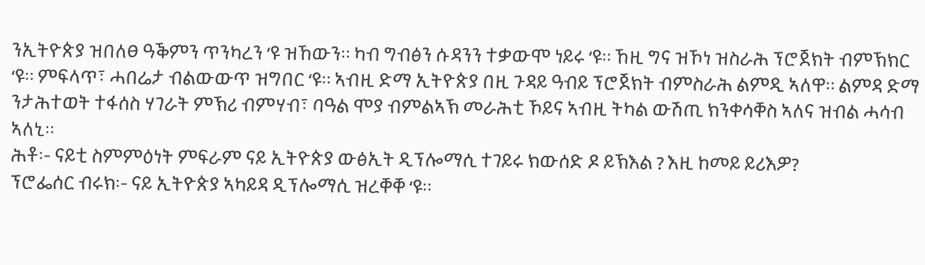ንኢትዮጵያ ዝበለፀ ዓቕምን ጥንካረን ‘ዩ ዝኸውን። ካብ ግብፅን ሱዳንን ተቃውሞ ነይሩ ‘ዩ። ኸዚ ግና ዝኾነ ዝስራሕ ፕሮጀክት ብምኽክር ‘ዩ። ምፍላጥ፣ ሓበሬታ ብልውውጥ ዝግበር ‘ዩ። ኣብዚ ድማ ኢትዮጵያ በዚ ጉዳይ ዓብይ ፕሮጀክት ብምስራሕ ልምዲ ኣለዋ። ልምዳ ድማ ንታሕተወት ተፋሰስ ሃገራት ምኽሪ ብምሃብ፣ ባዓል ሞያ ብምልኣኽ መራሕቲ ኾይና ኣብዚ ትካል ውሽጢ ክንቀሳቐስ ኣለና ዝብል ሓሳብ ኣለኒ።
ሕቶ፡- ናይቲ ስምምዕነት ምፍራም ናይ ኢትዮጵያ ውፅኢት ዲፕሎማሲ ተገይሩ ክውሰድ ዶ ይኽእል ? እዚ ከመይ ይሪእዎ?
ፕሮፌሰር ብሩክ፡- ናይ ኢትዮጵያ ኣካይዳ ዲፕሎማሲ ዝረቐቐ ‘ዩ።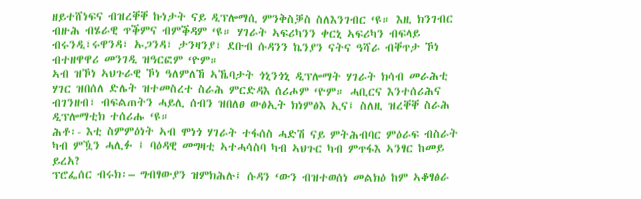ዘይተሸነፍና ብዝረቐቐ ኩነታት ናይ ዲፕሎማሲ ምንቅስቓስ ስለእንገብር ‘ዩ። እዚ ክንገብር ብዙሕ ብሄራዊ ጥቕምና ብምቕዳም ‘ዩ። ሃገራት ኣፍሪካንን ቀርኒ ኣፍሪካን ብፍላይ ብሩንዲ፣ሩዋንዳ፣ ኡጋንዳ፣ ታንዛንያ፣ ደቡብ ሱዳንን ኬንያን ናትና ዓሻራ ብቐጥታ ኾነ ብተዘዋዋሪ መንገዲ ዝዓርፎም ‘ዮም።
ኣብ ዝኾነ ኣህጉራዊ ኾነ ዓለምለኸ ኣኼባታት ጎኒንጎኒ ዲፕሎማት ሃገራት ክሳብ መራሕቲ ሃገር ዝበሰለ ድሌት ዝተመስረተ ስራሕ ምርድዳእ ሰሪሖም ‘ዮም። ሓቢርና እንተሰሪሕና ብገንዘብ፣ ብፍልጠትን ሓይሊ ሰብን ዝበለፀ ውፅኢት ክነምፅእ ኢና፤ ስለዚ ዝረቐቐ ስራሕ ዲፕሎማቲክ ተሰሪሑ ‘ዩ።
ሕቶ፡- እቲ ስምምዕነት ኣብ ሞነጎ ሃገራት ተፋሰስ ሓድሽ ናይ ምትሕብባር ምዕራፍ ብስራት ካብ ምዃን ሓሊፉ ፤ ባዕዳዊ መግዛቲ ኣተሓሳስባ ካብ ኣህጉር ካብ ምጥፋእ ኣንፃር ከመይ ይረአ?
ፕሮፌሰር ብሩክ፡– ግብፃውያን ዝምክሕሉ፤ ሱዳን ‘ውን ብዝተወሰነ መልክዕ ከም ኣቆፃፅራ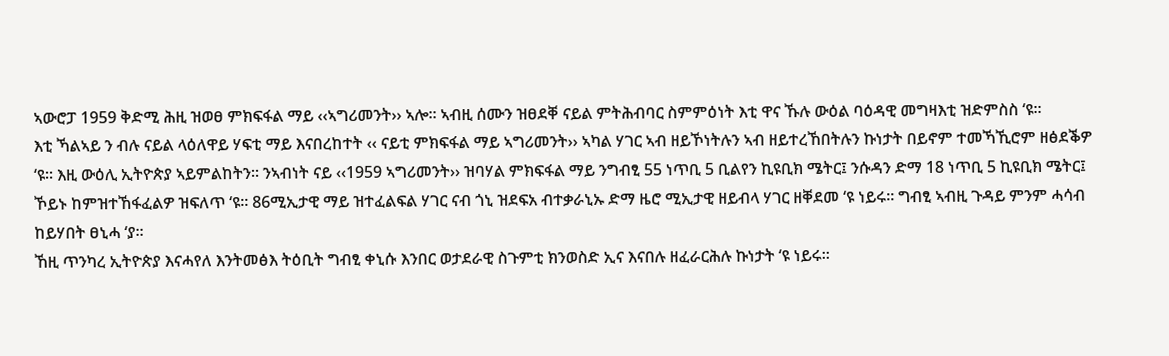ኣውሮፓ 1959 ቅድሚ ሕዚ ዝወፀ ምክፍፋል ማይ ‹‹ኣግሪመንት›› ኣሎ። ኣብዚ ሰሙን ዝፀደቐ ናይል ምትሕብባር ስምምዕነት እቲ ዋና ኹሉ ውዕል ባዕዳዊ መግዛእቲ ዝድምስስ ‘ዩ።
እቲ ኻልኣይ ን ብሉ ናይል ላዕለዋይ ሃፍቲ ማይ እናበረከተት ‹‹ ናይቲ ምክፍፋል ማይ ኣግሪመንት›› ኣካል ሃገር ኣብ ዘይኾነትሉን ኣብ ዘይተረኸበትሉን ኩነታት በይኖም ተመኻኺሮም ዘፅደቕዎ ‘ዩ። እዚ ውዕሊ ኢትዮጵያ ኣይምልከትን። ንኣብነት ናይ ‹‹1959 ኣግሪመንት›› ዝባሃል ምክፍፋል ማይ ንግብፂ 55 ነጥቢ 5 ቢልየን ኪዩቢክ ሜትር፤ ንሱዳን ድማ 18 ነጥቢ 5 ኪዩቢክ ሜትር፤ ኾይኑ ከምዝተኸፋፈልዎ ዝፍለጥ ‘ዩ። 86ሚኢታዊ ማይ ዝተፈልፍል ሃገር ናብ ጎኒ ዝደፍአ ብተቃራኒኡ ድማ ዜሮ ሚኢታዊ ዘይብላ ሃገር ዘቐደመ ‘ዩ ነይሩ። ግብፂ ኣብዚ ጉዳይ ምንም ሓሳብ ከይሃበት ፀኒሓ ‘ያ፡፡
ኸዚ ጥንካረ ኢትዮጵያ እናሓየለ እንትመፅእ ትዕቢት ግብፂ ቀኒሱ እንበር ወታደራዊ ስጉምቲ ክንወስድ ኢና እናበሉ ዘፈራርሕሉ ኩነታት ‘ዩ ነይሩ።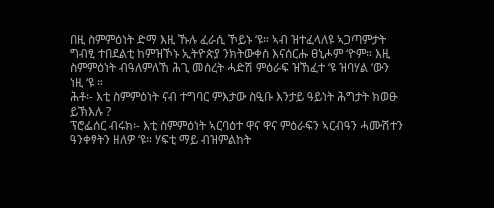በዚ ስምምዕነት ድማ እዚ ኹሉ ፈራሲ ኾይኑ ‘ዩ። ኣብ ዝተፈላለዩ ኣጋጣምታት ግብፂ ተበደልቲ ከምዝኾኑ ኢትዮጵያ ንክትውቀስ እናሰርሑ ፀኒሖም ‘ዮም። እዚ ስምምዕነት ብዓለምለኸ ሕጊ መሰረት ሓድሽ ምዕራፍ ዝኸፈተ ‘ዩ ዝባሃል ‘ውን ነዚ ‘ዩ ።
ሕቶ፡- እቲ ስምምዕነት ናብ ተግባር ምእታው ስዒቡ እንታይ ዓይነት ሕግታት ክወፁ ይኽእሉ ?
ፕሮፌሰር ብሩክ፡- እቲ ስምምዕነት ኣርባዕተ ዋና ዋና ምዕራፍን ኣርብዓን ሓሙሽተን ዓንቀፃትን ዘለዎ ‘ዩ። ሃፍቲ ማይ ብዝምልከት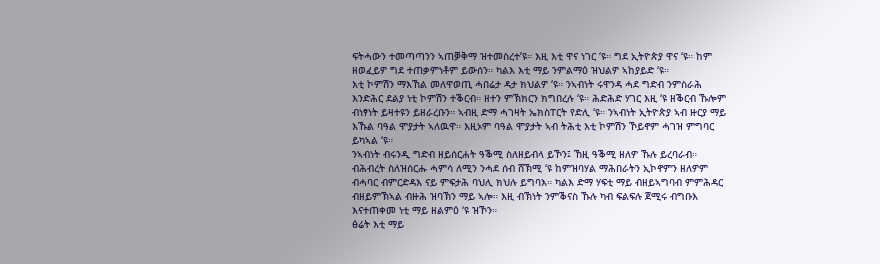ፍትሓውን ተመጣጣንን ኣጠቓቅማ ዝተመስረተ’ዩ። እዚ እቲ ዋና ነገር ‘ዩ። ግደ ኢትዮጵያ ዋና ‘ዩ። ከም ዘወፈይዎ ግደ ተጠቃምነቶም ይውሰን። ካልእ እቲ ማይ ንምልማዕ ዝህልዎ ኣከያይድ ‘ዩ።
እቲ ኮምሽን ማእኸል መለዋወጢ ሓበሬታ ዳታ ክህልዎ ‘ዩ። ንኣብነት ሩዋንዳ ሓደ ግድብ ንምስራሕ እንድሕር ደልያ ነቲ ኮምሽን ተቕርብ። ዘተን ምኽክርን ክግበረሉ ‘ዩ። ሕድሕድ ሃገር እዚ ‘ዩ ዘቕርብ ኹሎም ብነፃነት ይዛተዩን ይዘራረቡን። ኣብዚ ድማ ሓገዛት ኤክስፐርት የድሊ ‘ዩ። ንኣብነት ኢትዮጵያ ኣብ ዙርያ ማይ እኹል ባዓል ሞያታት ኣለዉዋ። እዚኦም ባዓል ሞያታት ኣብ ትሕቲ እቲ ኮምሽን ኾይኖም ሓገዝ ምግባር ይካኣል ‘ዩ።
ንኣብነት ብሩንዲ ግድብ ዘይሰርሐት ዓቕሚ ስለዘይብላ ይኾን፤ ኸዚ ዓቕሚ ዘለዎ ኹሉ ይረባራብ። ብሕብረት ስለዝሰርሑ ሓምሳ ለሚን ንሓደ ሰብ ሸኽሚ ‘ዩ ከምዝባሃል ማሕበራትን ኢኮኖምን ዘለዎም ብሓባር ብምርድዳእ ናይ ምፍታሕ ባህሊ ክህሉ ይግባእ። ካልእ ድማ ሃፍቲ ማይ ብዘይኣግባብ ምምሕዳር ብዘይምኽኣል ብዙሕ ዝባኽን ማይ ኣሎ። እዚ ብኽነት ንምቕናስ ኹሉ ካብ ፍልፍሉ ጀሚሩ ብግቡእ እናተጠቀመ ነቲ ማይ ዘልምዕ ‘ዩ ዝኾን።
ፅሬት እቲ ማይ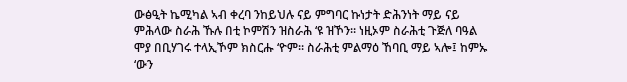ውፅዒት ኬሚካል ኣብ ቀረባ ንከይህሉ ናይ ምግባር ኩነታት ድሕንነት ማይ ናይ ምሕላው ስራሕ ኹሉ በቲ ኮምሽን ዝስራሕ ‘ዩ ዝኾን። ነዚኦም ስራሕቲ ጉጅለ ባዓል ሞያ በቢሃገሩ ተላኢኾም ክስርሑ ‘ዮም። ስራሕቲ ምልማዕ ኸባቢ ማይ ኣሎ፤ ከምኡ ‘ውን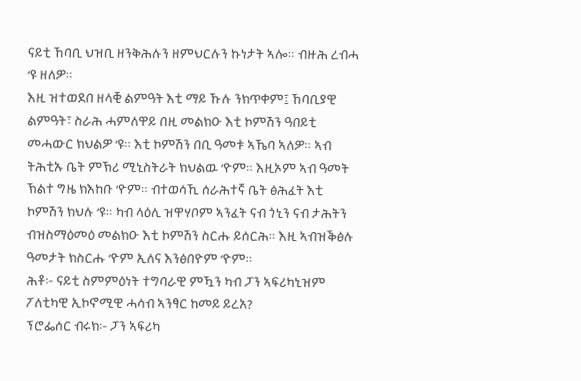ናይቲ ኸባቢ ህዝቢ ዘንቅሕሉን ዘምህርሉን ኩነታት ኣሎ። ብዙሕ ረብሓ ‘ዩ ዘለዎ።
እዚ ዝተወደበ ዘላቒ ልምዓት እቲ ማይ ኹሉ ንክጥቀም፤ ኸባቢያዊ ልምዓት፣ ስራሕ ሓምለዋይ በዚ መልክዑ እቲ ኮምሽን ዓበይቲ መሓውር ክህልዎ ‘ዩ። እቲ ኮምሽን በቢ ዓመቱ ኣኼባ ኣለዎ። ኣብ ትሕቲኡ ቤት ምኽሪ ሚኒስትራት ክህልዉ ‘ዮም። እዚኦም ኣብ ዓመት ኽልተ ግዜ ክእከቡ ‘ዮም። ብተወሳኺ ሰራሕተኛ ቤት ፅሕፈት እቲ ኮምሽን ክህሉ ‘ዩ። ካብ ላዕሊ ዝዋሃቦም ኣንፈት ናብ ጎኒን ናብ ታሕትን ብዝስማዕመዕ መልክዑ እቲ ኮምሽን ስርሑ ይሰርሕ። እዚ ኣብዝቕፅሉ ዓመታት ክስርሑ ‘ዮም ኢለና እንፅበዮም ‘ዮም።
ሕቶ፡- ናይቲ ስምምዕነት ተግባራዊ ምዃን ካብ ፓን ኣፍሪካኒዝም ፖለቲካዊ ኢኮኖሚዊ ሓሳብ ኣንፃር ከመይ ይረአ?
ፕሮፌሰር ብሩክ፡- ፓን ኣፍሪካ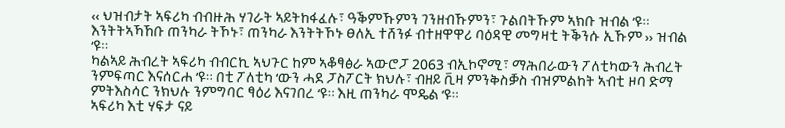‹‹ ህዝብታት ኣፍሪካ ብብዙሕ ሃገራት ኣይትከፋፈሉ፣ ዓቕምኹምን ገንዘብኹምን፣ ጉልበትኹም ኣክቡ ዝብል ‘ዩ። እንትትኣኻኸቡ ጠንካራ ትኾኑ፣ ጠንካራ እንትትኾኑ ፀለኢ ተሸንፉ ብተዘዋዋሪ ባዕዳዊ መግዛቲ ትቕንሱ ኢኹም ›› ዝብል ‘ዩ።
ካልኣይ ሕብረት ኣፍሪካ ብብርኪ ኣህጉር ከም ኣቆፃፅራ ኣውሮፓ 2063 ብኢኮኖሚ፣ ማሕበራውን ፖለቲካውን ሕብረት ንምፍጣር እናሰርሐ ‘ዩ። በቲ ፖለቲካ ‘ውን ሓደ ፓስፖርት ክህሉ፣ ብዘይ ቪዛ ምንቅስቓስ ብዝምልከት ኣብቲ ዞባ ድማ ምትእስሳር ንክህሉ ንምግባር ፃዕሪ እናገበረ ‘ዩ። እዚ ጠንካራ ሞዴል ‘ዩ።
ኣፍሪካ እቲ ሃፍታ ናይ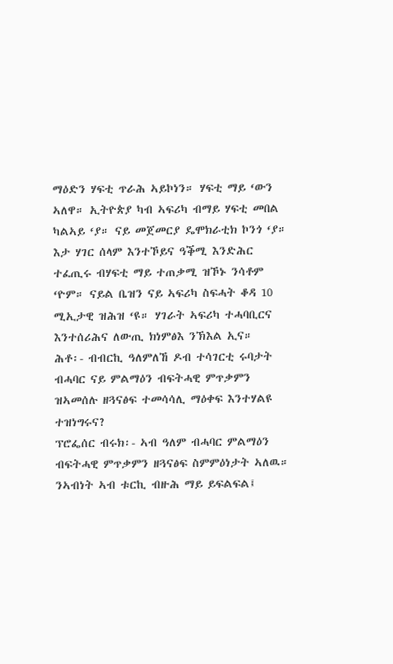ማዕድን ሃፍቲ ጥራሕ ኣይኮነን። ሃፍቲ ማይ ‘ውን ኣለዋ። ኢትዮጵያ ካብ ኣፍሪካ ብማይ ሃፍቲ መበል ካልኣይ ‘ያ። ናይ መጀመርያ ዴሞክራቲክ ኮንጎ ‘ያ። እታ ሃገር ሰላም እንተኾይና ዓቕሚ እንድሕር ተፈጢሩ ብሃፍቲ ማይ ተጠቃሚ ዝኾኑ ንሳቶም ‘ዮም። ናይል ቤዝን ናይ ኣፍሪካ ስፍሓት ቆዳ 10 ሚኢታዊ ዝሕዝ ‘ዩ። ሃገራት ኣፍሪካ ተሓባቢርና እንተሰሪሕና ለውጢ ክነምፅእ ንኽእል ኢና።
ሕቶ፡- ብብርኪ ዓለምለኸ ዶብ ተሳገርቲ ሩባታት ብሓባር ናይ ምልማዕን ብፍትሓዊ ምጥቃምን ዝኣመሰሉ ዘጓናፅፍ ተመሳሳሊ ማዕቀፍ እንተሃልዩ ተዝነግሩና?
ፕሮፌሰር ብሩክ፡- ኣብ ዓለም ብሓባር ምልማዕን ብፍትሓዊ ምጥቃምን ዘጓናፅፍ ስምምዕነታት ኣለዉ። ንኣብነት ኣብ ቱርኪ ብዙሕ ማይ ይፍልፍል፤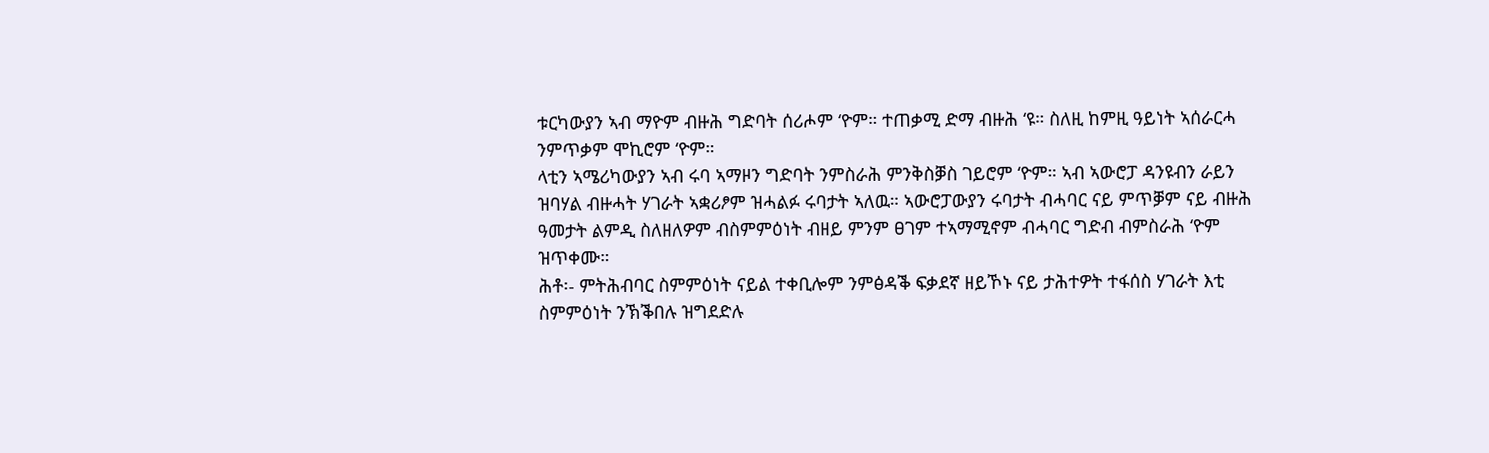ቱርካውያን ኣብ ማዮም ብዙሕ ግድባት ሰሪሖም ‘ዮም። ተጠቃሚ ድማ ብዙሕ ‘ዩ። ስለዚ ከምዚ ዓይነት ኣሰራርሓ ንምጥቃም ሞኪሮም ‘ዮም።
ላቲን ኣሜሪካውያን ኣብ ሩባ ኣማዞን ግድባት ንምስራሕ ምንቅስቓስ ገይሮም ‘ዮም። ኣብ ኣውሮፓ ዳንዩብን ራይን ዝባሃል ብዙሓት ሃገራት ኣቋሪፆም ዝሓልፉ ሩባታት ኣለዉ። ኣውሮፓውያን ሩባታት ብሓባር ናይ ምጥቓም ናይ ብዙሕ ዓመታት ልምዲ ስለዘለዎም ብስምምዕነት ብዘይ ምንም ፀገም ተኣማሚኖም ብሓባር ግድብ ብምስራሕ ‘ዮም ዝጥቀሙ።
ሕቶ፡- ምትሕብባር ስምምዕነት ናይል ተቀቢሎም ንምፅዳቕ ፍቃደኛ ዘይኾኑ ናይ ታሕተዎት ተፋሰስ ሃገራት እቲ ስምምዕነት ንኽቕበሉ ዝግደድሉ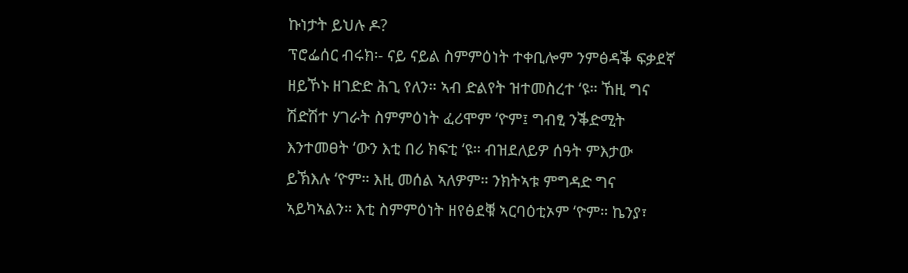ኩነታት ይህሉ ዶ?
ፕሮፌሰር ብሩክ፡- ናይ ናይል ስምምዕነት ተቀቢሎም ንምፅዳቕ ፍቃደኛ ዘይኾኑ ዘገድድ ሕጊ የለን። ኣብ ድልየት ዝተመስረተ ‘ዩ። ኸዚ ግና ሽድሽተ ሃገራት ስምምዕነት ፈሪሞም ‘ዮም፤ ግብፂ ንቕድሚት እንተመፀት ‘ውን እቲ በሪ ክፍቲ ‘ዩ። ብዝደለይዎ ሰዓት ምእታው ይኽእሉ ‘ዮም። እዚ መሰል ኣለዎም። ንክትኣቱ ምግዳድ ግና ኣይካኣልን። እቲ ስምምዕነት ዘየፅደቑ ኣርባዕቲኦም ‘ዮም። ኬንያ፣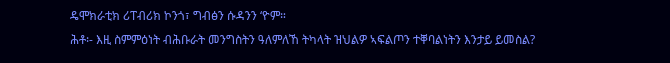ዴሞክራቲክ ሪፐብሪክ ኮንጎ፣ ግብፅን ሱዳንን ‘ዮም።
ሕቶ፡- እዚ ስምምዕነት ብሕቡራት መንግስትን ዓለምለኸ ትካላት ዝህልዎ ኣፍልጦን ተቐባልነትን እንታይ ይመስል?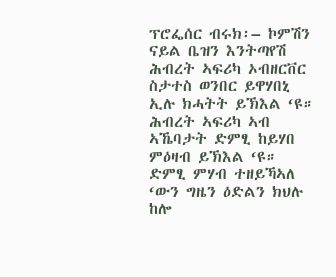ፕሮፌሰር ብሩክ፡– ኮምሽን ናይል ቤዝን እንትጣየሽ ሕብረት ኣፍሪካ ኦብዘርቨር ስታተስ ወንበር ይዋሃበኒ ኢሉ ክሓትት ይኽእል ‘ዩ። ሕብረት ኣፍሪካ ኣብ ኣኼባታት ድምፂ ከይሃበ ምዕዛብ ይኽእል ‘ዩ። ድምፂ ምሃብ ተዘይኻኣለ ‘ውን ግዜን ዕድልን ክህሉ ከሎ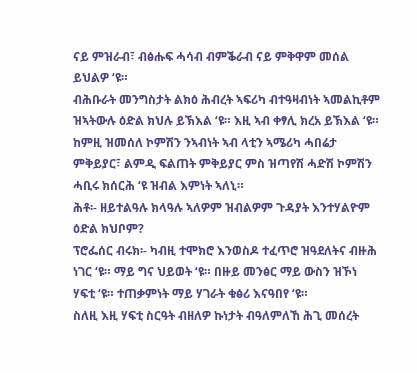ናይ ምዝራብ፣ ብፅሑፍ ሓሳብ ብምቕራብ ናይ ምቅዋም መሰል ይህልዎ ‘ዩ።
ብሕቡራት መንግስታት ልክዕ ሕብረት ኣፍሪካ ብተዓዛብነት ኣመልኪቶም ዝኣትውሉ ዕድል ክህሉ ይኽእል ‘ዩ። እዚ ኣብ ቀፃሊ ክረአ ይኽእል ‘ዩ። ከምዚ ዝመሰለ ኮምሽን ንኣብነት ኣብ ላቲን ኣሜሪካ ሓበሬታ ምቅይያር፣ ልምዲ ፍልጠት ምቅይያር ምስ ዝጣየሽ ሓድሽ ኮምሽን ሓቢሩ ክሰርሕ ‘ዩ ዝብል እምነት ኣለኒ።
ሕቶ፡- ዘይተልዓሉ ክላዓሉ ኣለዎም ዝብልዎም ጉዳያት እንተሃልዮም ዕድል ክህቦም?
ፕሮፌሰር ብሩክ፡- ካብዚ ተሞክሮ እንወስዶ ተፈጥሮ ዝዓደለትና ብዙሕ ነገር ‘ዩ። ማይ ግና ህይወት ‘ዩ። በዙይ መንፅር ማይ ውስን ዝኾነ ሃፍቲ ‘ዩ። ተጠቃምነት ማይ ሃገራት ቁፅሪ እናዓበየ ‘ዩ።
ስለዚ እዚ ሃፍቲ ስርዓት ብዘለዎ ኩነታት ብዓለምለኸ ሕጊ መሰረት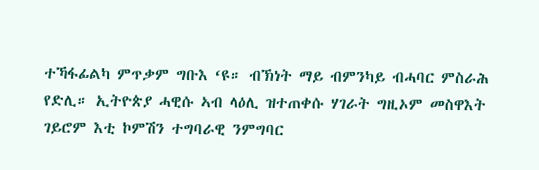ተኻፋፊልካ ምጥቃም ግቡእ ‘ዩ። ብኽነት ማይ ብምንካይ ብሓባር ምስራሕ የድሊ። ኢትዮጵያ ሓዊሱ ኣብ ላዕሊ ዝተጠቀሱ ሃገራት ግዚኦም መስዋእት ገይሮም እቲ ኮምሽን ተግባራዊ ንምግባር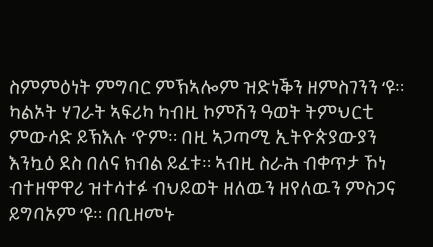ስምምዕነት ምግባር ምኽኣሎም ዝድነቕን ዘምስገንን ‘ዩ።
ካልኦት ሃገራት ኣፍሪካ ካብዚ ኮምሽን ዓወት ትምህርቲ ምውሳድ ይኽእሉ ‘ዮም። በዚ ኣጋጣሚ ኢትዮጵያውያን እንኳዕ ደስ በለና ክብል ይፈቱ። ኣብዚ ስራሕ ብቀጥታ ኾነ ብተዘዋዋሪ ዝተሳተፉ ብህይወት ዘለዉን ዘየለዉን ምስጋና ይግባኦም ‘ዩ። በቢዘመኑ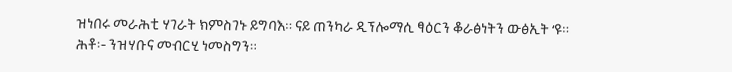ዝነበሩ መራሕቲ ሃገራት ክምስገኑ ይግባእ። ናይ ጠንካራ ዲፕሎማሲ ፃዕርን ቆራፅነትን ውፅኢት ‘ዩ።
ሕቶ፡- ንዝሃቡና መብርሂ ነመስግን።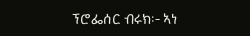ፕሮፌሰር ብሩክ፡- ኣነ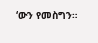‘ውን የመስግን።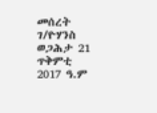መሰረት ገ/ዮሃንስ
ወጋሕታ 21 ጥቅምቲ 2017 ዓ.ም